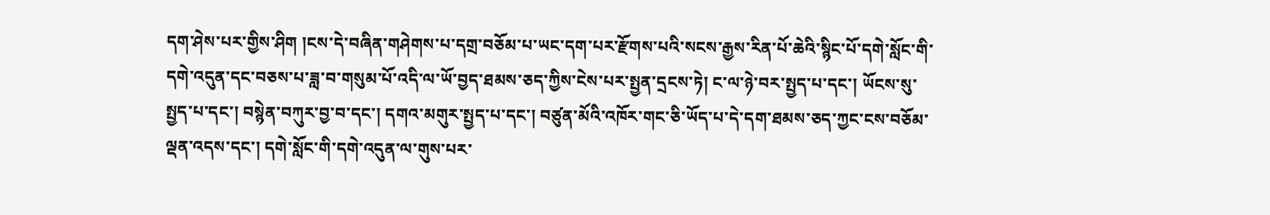དག་ཤེས་པར་གྱིས་ཤིག །ངས་དེ་བཞིན་གཤེགས་པ་དགྲ་བཅོམ་པ་ཡང་དག་པར་རྫོགས་པའི་སངས་རྒྱས་རིན་པོ་ཆེའི་སྙིང་པོ་དགེ་སློང་གི་དགེ་འདུན་དང་བཅས་པ་ཟླ་བ་གསུམ་པོ་འདི་ལ་ཡོ་བྱད་ཐམས་ཅད་ཀྱིས་ངེས་པར་སྤྱན་དྲངས་ཏེ། ང་ལ་ཉེ་བར་སྤྱད་པ་དང་། ཡོངས་སུ་སྤྱད་པ་དང་། བསྙེན་བཀུར་བྱ་བ་དང་། དགའ་མགུར་སྤྱད་པ་དང་། བཙུན་མོའི་འཁོར་གང་ཅི་ཡོད་པ་དེ་དག་ཐམས་ཅད་ཀྱང་ངས་བཅོམ་ལྡན་འདས་དང་། དགེ་སློང་གི་དགེ་འདུན་ལ་གུས་པར་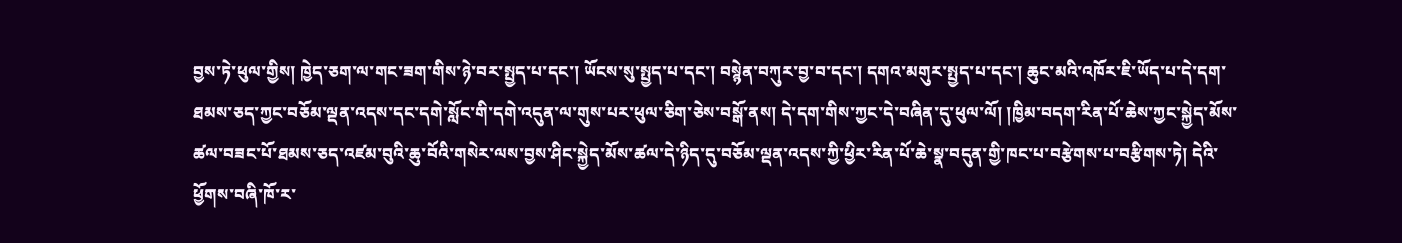བྱས་ཏེ་ཕུལ་གྱིས། ཁྱེད་ཅག་ལ་གང་ཟག་གིས་ཉེ་བར་སྤྱད་པ་དང་། ཡོངས་སུ་སྤྱད་པ་དང་། བསྙེན་བཀུར་བྱ་བ་དང་། དགའ་མགུར་སྤྱད་པ་དང་། ཆུང་མའི་འཁོར་ཇི་ཡོད་པ་དེ་དག་ཐམས་ཅད་ཀྱང་བཅོམ་ལྡན་འདས་དང་དགེ་སློང་གི་དགེ་འདུན་ལ་གུས་པར་ཕུལ་ཅིག་ཅེས་བསྒོ་ནས། དེ་དག་གིས་ཀྱང་དེ་བཞིན་དུ་ཕུལ་ལོ། །ཁྱིམ་བདག་རིན་པོ་ཆེས་ཀྱང་སྐྱེད་མོས་ཚལ་བཟང་པོ་ཐམས་ཅད་འཛམ་བུའི་ཆུ་བོའི་གསེར་ལས་བྱས་ཤིང་སྐྱེད་མོས་ཚལ་དེ་ཉིད་དུ་བཅོམ་ལྡན་འདས་ཀྱི་ཕྱིར་རིན་པོ་ཆེ་སྣ་བདུན་གྱི་ཁང་པ་བརྩེགས་པ་བརྩིགས་ཏེ། དེའི་ཕྱོགས་བཞི་ཁོ་ར་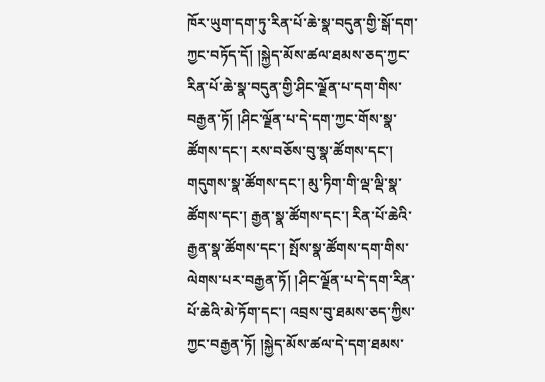ཁོར་ཡུག་དག་ཏུ་རིན་པོ་ཆེ་སྣ་བདུན་གྱི་སྒོ་དག་ཀྱང་བཏོད་དོ། །སྐྱེད་མོས་ཚལ་ཐམས་ཅད་ཀྱང་རིན་པོ་ཆེ་སྣ་བདུན་གྱི་ཤིང་ལྗོན་པ་དག་གིས་བརྒྱན་ཏོ། །ཤིང་ལྗོན་པ་དེ་དག་ཀྱང་གོས་སྣ་ཚོགས་དང་། རས་བཅོས་བུ་སྣ་ཚོགས་དང་། གདུགས་སྣ་ཚོགས་དང་། མུ་ཏིག་གི་ལྡ་ལྡི་སྣ་ཚོགས་དང་། རྒྱན་སྣ་ཚོགས་དང་། རིན་པོ་ཆེའི་རྒྱན་སྣ་ཚོགས་དང་། སྤོས་སྣ་ཚོགས་དག་གིས་ལེགས་པར་བརྒྱན་ཏོ། །ཤིང་ལྗོན་པ་དེ་དག་རིན་པོ་ཆེའི་མེ་ཏོག་དང་། འབྲས་བུ་ཐམས་ཅད་ཀྱིས་ཀྱང་བརྒྱན་ཏོ། །སྐྱེད་མོས་ཚལ་དེ་དག་ཐམས་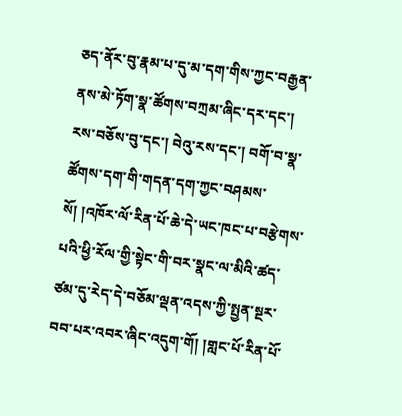ཅད་ནོར་བུ་རྣམ་པ་དུ་མ་དག་གིས་ཀྱང་བརྒྱན་ནས་མེ་ཏོག་སྣ་ཚོགས་བཀྲམ་ཞིང་དར་དང་། རས་བཅོས་བུ་དང་། བེའུ་རས་དང་། བགོ་བ་སྣ་ཚོགས་དག་གི་གདན་དག་ཀྱང་བཤམས་སོ། །འཁོར་ལོ་རིན་པོ་ཆེ་དེ་ཡང་ཁང་པ་བརྩེགས་པའི་ཕྱི་རོལ་གྱི་སྟེང་གི་བར་སྣང་ལ་མིའི་ཚད་ཙམ་དུ་རེད་དེ་བཅོམ་ལྡན་འདས་ཀྱི་སྤྱན་སྔར་བབ་པར་འབར་ཞིང་འདུག་གོ། །གླང་པོ་རིན་པོ་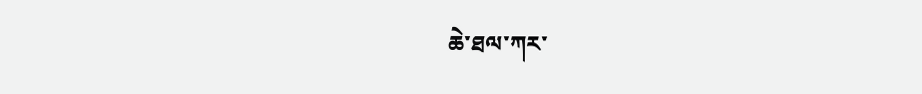ཆེ་ཐལ་ཀར་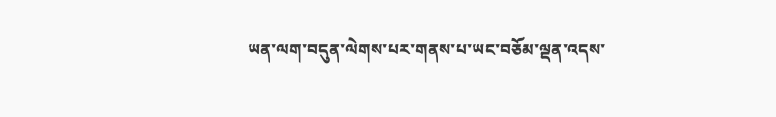ཡན་ལག་བདུན་ལེགས་པར་གནས་པ་ཡང་བཅོམ་ལྡན་འདས་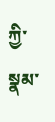ཀྱི་སྣམ་